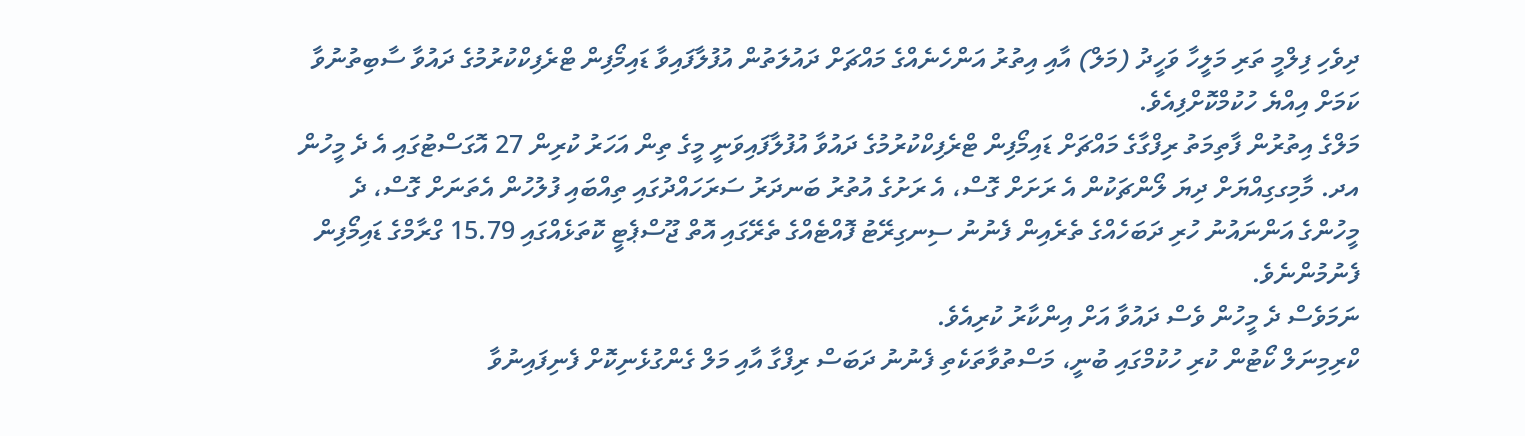ދިވެހި ފިލްމީ ތަރި މަލީހާ ވަހީދު (މަލް) އާއި އިތުރު އަންހެނެއްގެ މައްޗަށް ދައުލަތުން އުފުލާފައިވާ ޑައިމޯފިން ޓްރެފިކްކުރުމުގެ ދައުވާ ސާބިތުނުވާ ކަމަށް އިއްޔެ ހުކުމްކޮށްފިއެވެ.
މަލްގެ އިތުރުން ފާތިމަތު ރިފްގާގެ މައްޗަށް ޑައިމޯފިން ޓްރެފިކްކުރުމުގެ ދައުވާ އުފުލާފައިވަނީ މީގެ ތިން އަހަރު ކުރިން 27 އޮގަސްޓުގައި އެ ދެ މީހުން އދ. މާމިގގިއްޔަށް ދިޔަ ލޯންޗަކުން އެ ރަށަށް ގޮސް، އެ ރަށުގެ އުތުރު ބަނދަރު ސަރަހައްދުގައި ތިއްބައި ފުލުހުން އެތަނަށް ގޮސް، ދެ މީހުންގެ އަންނައުނު ހުރި ދަބަހެއްގެ ތެރެއިން ފެނުނު ސިނގިރޭޓު ފޮއްޓެއްގެ ތެރޭގައި އޮތް ޖޫސްޕެޓީ ކޮތަޅެއްގައި 15.79 ގްރާމްގެ ޑައިމޯފިން ފެނުމުންނެވެ.
ނަމަވެސް ދެ މީހުން ވެސް ދައުވާ އަށް އިންކާރު ކުރިއެވެ.
ކްރިމިނަލް ކޯޓުން ކުރި ހުކުމްގައި ބުނީ، މަސްތުވާތަކެތި ފެނުނު ދަބަސް ރިފްގާ އާއި މަލް ގެންގުޅެނިކޮށް ފެނިފައިނުވާ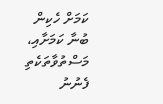ކަމަށް ހެކިން ބުނާ ކަމަށާއި، މަސްތުވާތަކެތި ފެނުނު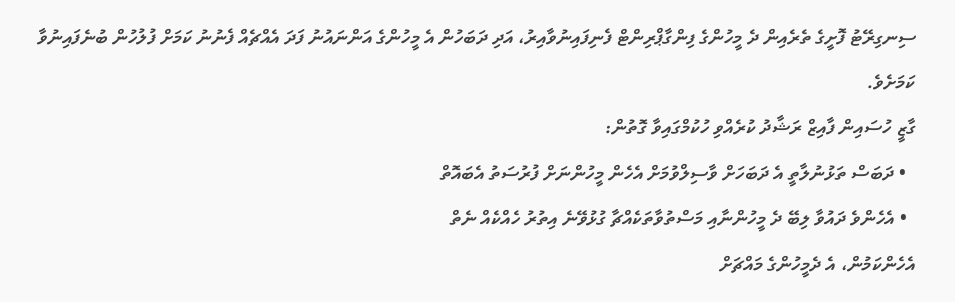ސިނގިރޭޓު ފޮށީގެ ތެރެއިން ދެ މީހުންގެ ފިންގާޕްރިންޓް ފެނިފައިނުވާއިރު، އަދި ދަބަހުން އެ މީހުންގެ އަންނައުނު ފަދަ އެއްޗެއް ފެނުނު ކަމަށް ފުލުހުން ބުނެފައިނުވާ ކަމަށެވެ.
ގާޒީ ހުސައިން ފާއިޒް ރަޝާދު ކުރެއްވި ހުކުމްގައިވާ ގޮތުން:
  • ދަބަސް ތަޅުނުލާތީ އެ ދަބަހަށް ވާސިލްވުމަށް އެހެން މީހުންނަށް ފުރުސަތު އެބައޮތް
  • އެހެންވެ ދައުވާ ލިބޭ ދެ މީހުންނާއި މަސްތުވާތަކެއްޗާ ގުޅުވޭނެ އިތުރު ހެއްކެއް ނެތް
އެހެންކަމުން، އެ ދެމީހުންގެ މައްޗަށް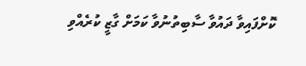ކޮށްފައިވާ ދައުވާ ސާބިތުނުވާ ކަމަށް ގާޒީ ކުރެއްވި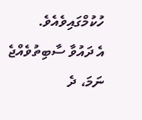ހުކުމްގައިވެއެވެ.
އެ ދައުވާ ސާބިތުވެއްޖެ ނަމަ، ދެ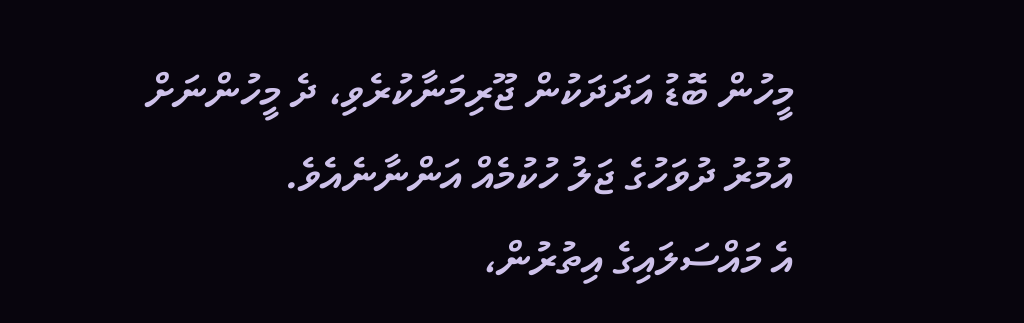މީހުން ބޮޑު އަދަދަކުން ޖޫރިމަނާކުރެވި، ދެ މީހުންނަށް އުމުރު ދުވަހުގެ ޖަލު ހުކުމެއް އަންނާނެއެވެ.
އެ މައްސަލައިގެ އިތުރުން،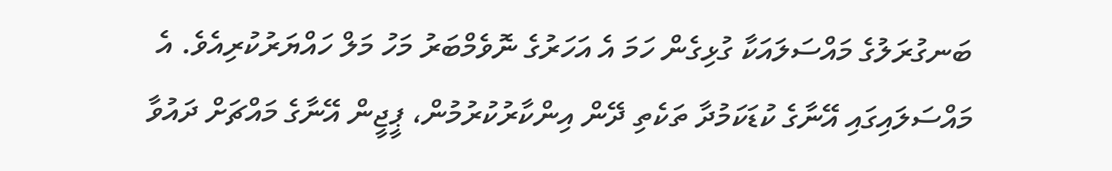ބަނގުރަލުގެ މައްސަލައަކާ ގުޅިގެން ހަމަ އެ އަހަރުގެ ނޮވެމްބަރު މަހު މަލް ހައްޔަރުކުރިއެވެ. އެ މައްސަލައިގައި އޭނާގެ ކުޑަކަމުދާ ތަކެތި ދޭން އިންކާރުކުރުމުން، ޕީޖީން އޭނާގެ މައްޗަށް ދައުވާ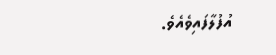އުފުލާފައިވެއެވެ.